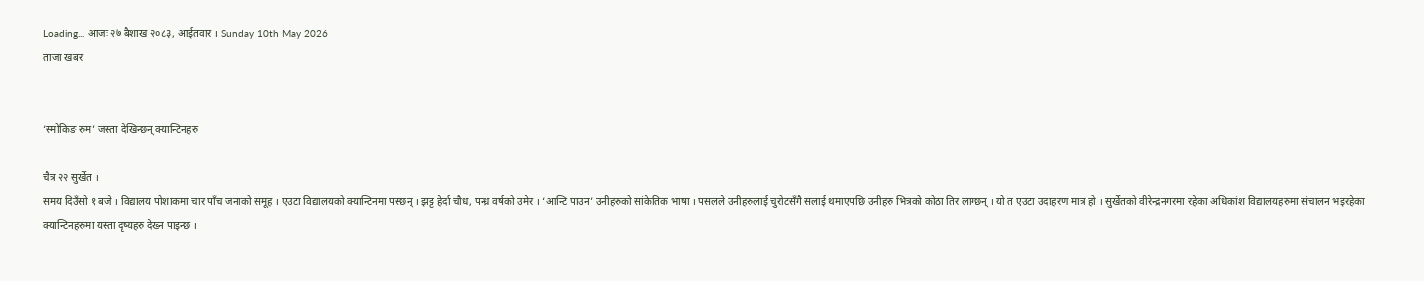Loading... आजः २७ बैशाख २०८३, आईतवार । Sunday 10th May 2026
ताजा खबर


‘स्मोकिङ रुम’ जस्ता देखिन्छन् क्यान्टिनहरु

चैत्र २२ सुर्खेत ।
समय दिउँसो १ बजे । विद्यालय पोशाकमा चार पाँच जनाको समूह । एउटा विद्यालयको क्यान्टिनमा पस्छन् । झट्ट हेर्दा चौध, पन्ध्र वर्षको उमेर । ‘आन्टि पाउन’ उनीहरुको सांकेतिक भाषा । पसलले उनीहरुलाई चुरोटसँगै सलाई थमाएपछि उनीहरु भित्रको कोठा तिर लाग्छन् । यो त एउटा उदाहरण मात्र हो । सुर्खेतको वीरेन्द्रनगरमा रहेका अधिकांश विद्यालयहरुमा संचालन भइरहेका क्यान्टिनहरुमा यस्ता दृष्यहरु देख्न पाइन्छ ।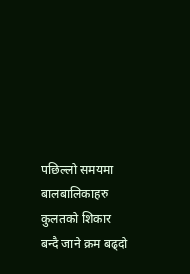पछिल्लो समयमा बालबालिकाहरु कुलतको शिकार बन्दै जाने क्रम बढ्दो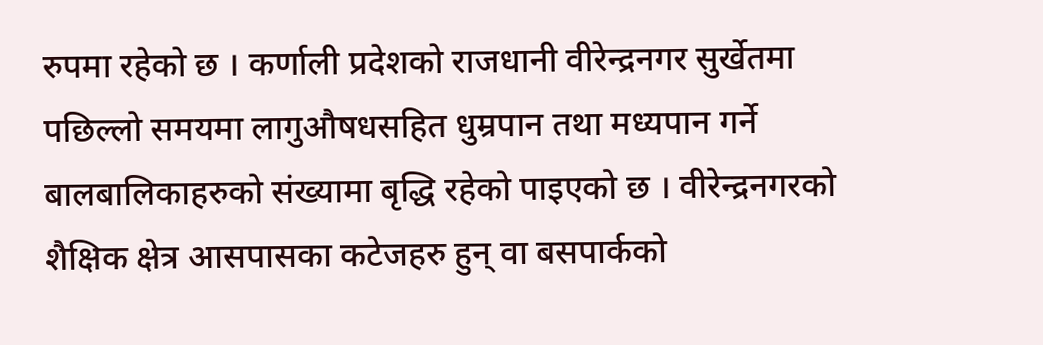रुपमा रहेको छ । कर्णाली प्रदेशको राजधानी वीरेन्द्रनगर सुर्खेतमा पछिल्लो समयमा लागुऔषधसहित धुम्रपान तथा मध्यपान गर्ने बालबालिकाहरुको संख्यामा बृद्धि रहेको पाइएको छ । वीरेन्द्रनगरको शैक्षिक क्षेत्र आसपासका कटेजहरु हुन् वा बसपार्कको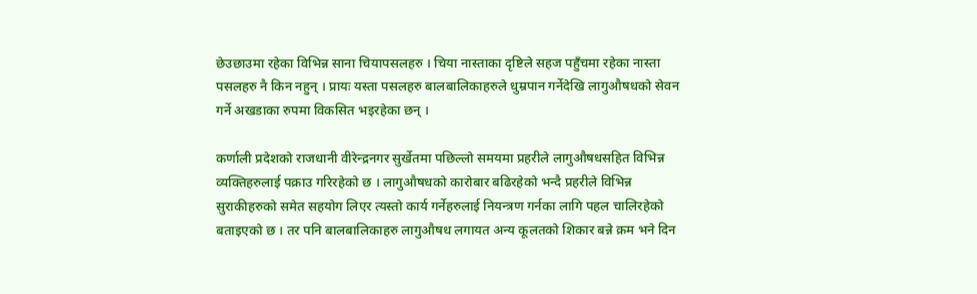छेउछाउमा रहेका विभिन्न साना चियापसलहरु । चिया नास्ताका दृष्टिले सहज पहुँचमा रहेका नास्ता पसलहरु नै किन नहुन् । प्रायः यस्ता पसलहरु बालबालिकाहरुले धुम्रपान गर्नेदेखि लागुऔषधको सेवन गर्ने अखडाका रुपमा विकसित भइरहेका छन् ।

कर्णाली प्रदेशको राजधानी वीरेन्द्रनगर सुर्खेतमा पछिल्लो समयमा प्रहरीले लागुऔषधसहित विभिन्न व्यक्तिहरुलाई पक्राउ गरिरहेको छ । लागुऔषधको कारोबार बढिरहेको भन्दै प्रहरीले विभिन्न सुराकीहरुको समेत सहयोग लिएर त्यस्तो कार्य गर्नेहरुलाई नियन्त्रण गर्नका लागि पहल चालिरहेको बताइएको छ । तर पनि बालबालिकाहरु लागुऔषध लगायत अन्य कूलतको शिकार बन्ने क्रम भने दिन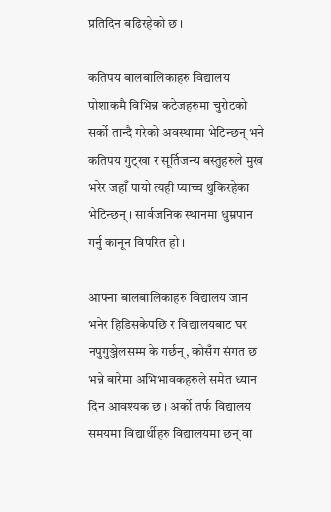प्रतिदिन बढिरहेको छ ।

कतिपय बालबालिकाहरु विद्यालय पोशाकमै विभिन्न कटेजहरुमा चुरोटको सर्को तान्दै गरेको अवस्थामा भेटिन्छन् भने कतिपय गुट्खा र सूर्तिजन्य बस्तुहरुले मुख भरेर जहाँ पायो त्यही प्याच्च थुकिरहेका भेटिन्छन् । सार्वजनिक स्थानमा धुम्रपान गर्नु कानून विपरित हो ।

आफ्ना बालबालिकाहरु विद्यालय जान भनेर हिडिसकेपछि र विद्यालयबाट घर नपुगुञ्जेलसम्म के गर्छन्, कोसँग संगत छ भन्ने बारेमा अभिभावकहरुले समेत ध्यान दिन आवश्यक छ । अर्को तर्फ विद्यालय समयमा विद्यार्थीहरु विद्यालयमा छन् वा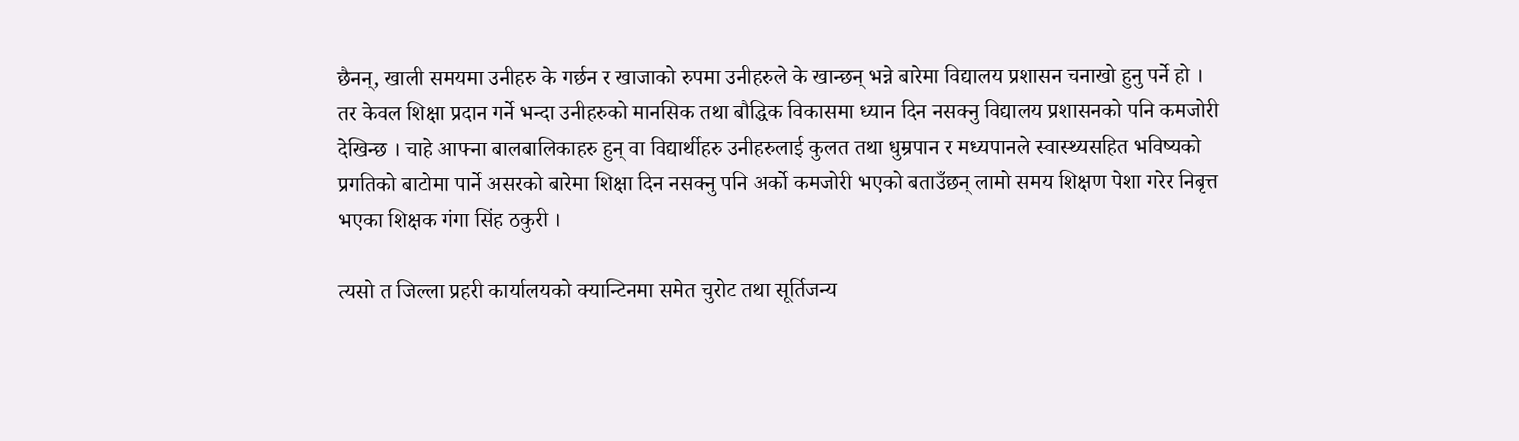छैनन्, खाली समयमा उनीहरु के गर्छन र खाजाको रुपमा उनीहरुले के खान्छन् भन्ने बारेमा विद्यालय प्रशासन चनाखो हुनु पर्ने हो । तर केवल शिक्षा प्रदान गर्ने भन्दा उनीहरुको मानसिक तथा बौद्धिक विकासमा ध्यान दिन नसक्नु विद्यालय प्रशासनको पनि कमजोरी देखिन्छ । चाहे आफ्ना बालबालिकाहरु हुन् वा विद्यार्थीहरु उनीहरुलाई कुलत तथा धुम्रपान र मध्यपानले स्वास्थ्यसहित भविष्यको प्रगतिको बाटोमा पार्ने असरको बारेमा शिक्षा दिन नसक्नु पनि अर्को कमजोरी भएको बताउँछन् लामो समय शिक्षण पेशा गरेर निबृत्त भएका शिक्षक गंगा सिंह ठकुरी ।

त्यसो त जिल्ला प्रहरी कार्यालयको क्यान्टिनमा समेत चुरोट तथा सूर्तिजन्य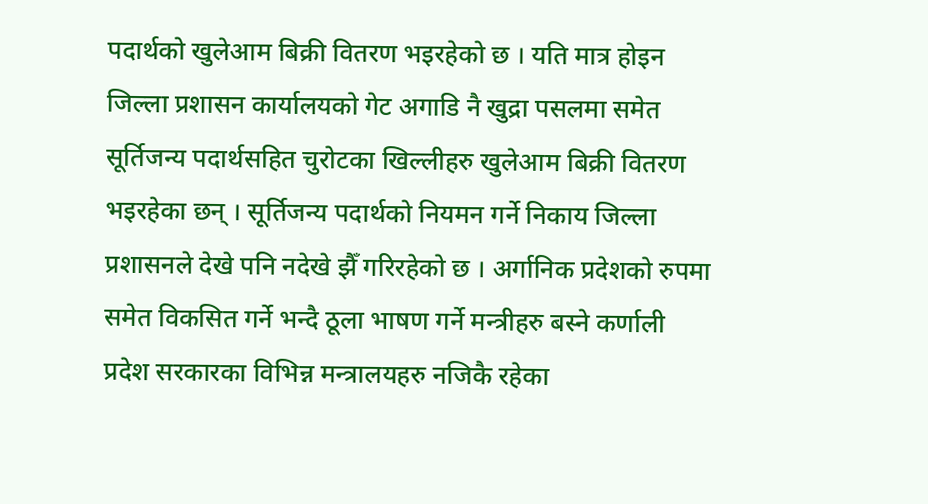पदार्थको खुलेआम बिक्री वितरण भइरहेको छ । यति मात्र होइन जिल्ला प्रशासन कार्यालयको गेट अगाडि नै खुद्रा पसलमा समेत सूर्तिजन्य पदार्थसहित चुरोटका खिल्लीहरु खुलेआम बिक्री वितरण भइरहेका छन् । सूर्तिजन्य पदार्थको नियमन गर्ने निकाय जिल्ला प्रशासनले देखे पनि नदेखे झैँ गरिरहेको छ । अर्गानिक प्रदेशको रुपमा समेत विकसित गर्ने भन्दै ठूला भाषण गर्ने मन्त्रीहरु बस्ने कर्णाली प्रदेश सरकारका विभिन्न मन्त्रालयहरु नजिकै रहेका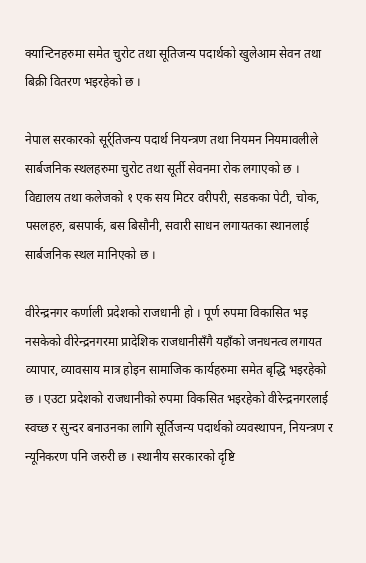क्यान्टिनहरुमा समेत चुरोट तथा सूतिजन्य पदार्थको खुलेआम सेवन तथा बिक्री वितरण भइरहेको छ ।

नेपाल सरकारको सूर्र्तिजन्य पदार्थ नियन्त्रण तथा नियमन नियमावलीले सार्बजनिक स्थलहरुमा चुरोट तथा सूर्ती सेवनमा रोक लगाएको छ । विद्यालय तथा कलेजको १ एक सय मिटर वरीपरी, सडकका पेटी, चोक, पसलहरु, बसपार्क, बस बिसौनी, सवारी साधन लगायतका स्थानलाई सार्बजनिक स्थल मानिएको छ ।

वीरेन्द्रनगर कर्णाली प्रदेशको राजधानी हो । पूर्ण रुपमा विकासित भइ नसकेको वीरेन्द्रनगरमा प्रादेशिक राजधानीसँगै यहाँको जनधनत्व लगायत व्यापार, व्यावसाय मात्र होइन सामाजिक कार्यहरुमा समेत बृद्धि भइरहेको छ । एउटा प्रदेशको राजधानीको रुपमा विकसित भइरहेको वीरेन्द्रनगरलाई स्वच्छ र सुन्दर बनाउनका लागि सूर्तिजन्य पदार्थको व्यवस्थापन, नियन्त्रण र न्यूनिकरण पनि जरुरी छ । स्थानीय सरकारको दृष्टि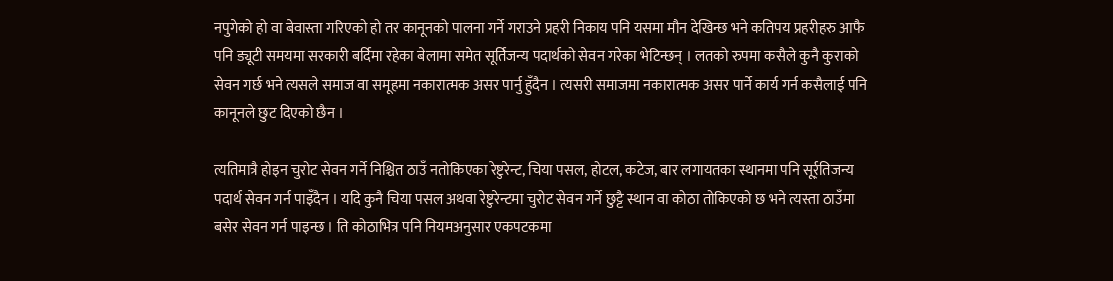नपुगेको हो वा बेवास्ता गरिएको हो तर कानूनको पालना गर्ने गराउने प्रहरी निकाय पनि यसमा मौन देखिन्छ भने कतिपय प्रहरीहरु आफै पनि ड्यूटी समयमा सरकारी बर्दिमा रहेका बेलामा समेत सूर्तिजन्य पदार्थको सेवन गरेका भेटिन्छन् । लतको रुपमा कसैले कुनै कुराको सेवन गर्छ भने त्यसले समाज वा समूहमा नकारात्मक असर पार्नु हुँदैन । त्यसरी समाजमा नकारात्मक असर पार्ने कार्य गर्न कसैलाई पनि कानूनले छुट दिएको छैन ।

त्यतिमात्रै होइन चुरोट सेवन गर्ने निश्चित ठाउँ नतोकिएका रेष्टुरेन्ट, चिया पसल, होटल, कटेज, बार लगायतका स्थानमा पनि सूर्र्तिजन्य पदार्थ सेवन गर्न पाइँदैन । यदि कुनै चिया पसल अथवा रेष्टुरेन्टमा चुरोट सेवन गर्ने छुट्टै स्थान वा कोठा तोकिएको छ भने त्यस्ता ठाउँमा बसेर सेवन गर्न पाइन्छ । ति कोठाभित्र पनि नियमअनुसार एकपटकमा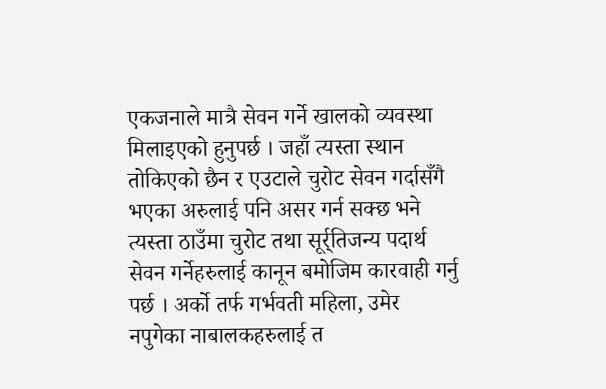एकजनाले मात्रै सेवन गर्ने खालको व्यवस्था मिलाइएको हुनुपर्छ । जहाँ त्यस्ता स्थान तोकिएको छैन र एउटाले चुरोट सेवन गर्दासँगै भएका अरुलाई पनि असर गर्न सक्छ भने त्यस्ता ठाउँमा चुरोट तथा सूर्र्तिजन्य पदार्थ सेवन गर्नेहरुलाई कानून बमोजिम कारवाही गर्नु पर्छ । अर्को तर्फ गर्भवती महिला, उमेर नपुगेका नाबालकहरुलाई त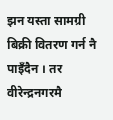झन यस्ता सामग्री बिक्री वितरण गर्न नै पाइँदैन । तर वीरेन्द्रनगरमै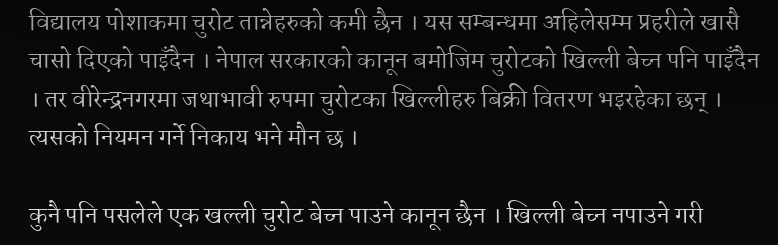विद्यालय पोशाकमा चुरोट तान्नेहरुको कमी छैन । यस सम्बन्धमा अहिलेसम्म प्रहरीले खासै चासो दिएको पाइँदैन । नेपाल सरकारको कानून बमोजिम चुरोटको खिल्ली बेच्न पनि पाइँदैन । तर वीरेन्द्रनगरमा जथाभावी रुपमा चुरोटका खिल्लीहरु बिक्री वितरण भइरहेका छन् । त्यसको नियमन गर्ने निकाय भने मौन छ ।

कुनै पनि पसलेले एक खल्ली चुरोट बेच्न पाउने कानून छैन । खिल्ली बेच्न नपाउने गरी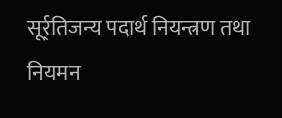सूर्र्तिजन्य पदार्थ नियन्त्रण तथा नियमन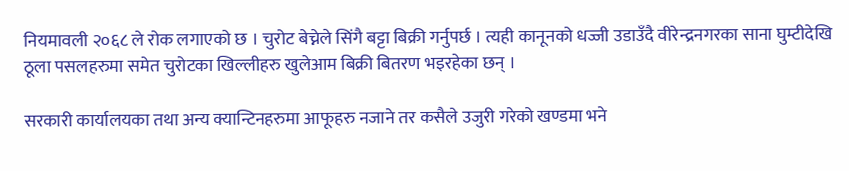नियमावली २०६८ ले रोक लगाएको छ । चुरोट बेच्नेले सिंगै बट्टा बिक्री गर्नुपर्छ । त्यही कानूनको धज्जी उडाउँदै वीरेन्द्रनगरका साना घुम्टीदेखि ठूला पसलहरुमा समेत चुरोटका खिल्लीहरु खुलेआम बिक्री बितरण भइरहेका छन् ।

सरकारी कार्यालयका तथा अन्य क्यान्टिनहरुमा आफूहरु नजाने तर कसैले उजुरी गरेको खण्डमा भने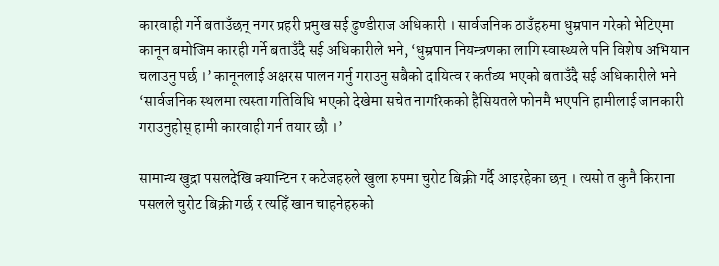कारवाही गर्ने बताउँछन् नगर प्रहरी प्रमुख सई ढुण्डीराज अधिकारी । सार्वजनिक ठाउँहरुमा धुम्रपान गरेको भेटिएमा कानून बमोजिम कारही गर्ने बताउँदै सई अधिकारीले भने, ‘धुम्रपान नियन्त्रणका लागि स्वास्थ्यले पनि विशेष अभियान चलाउनु पर्छ ।’ कानूनलाई अक्षरस पालन गर्नु गराउनु सबैको दायित्व र कर्तव्य भएको बताउँदै सई अधिकारीले भने ‘सार्वजनिक स्थलमा त्यस्ता गतिविधि भएको देखेमा सचेत नागरिकको हैसियतले फोनमै भएपनि हामीलाई जानकारी गराउनुहोस् हामी कारवाही गर्न तयार छौ ।’

सामान्य खुद्रा पसलदेखि क्यान्टिन र कटेजहरुले खुला रुपमा चुरोट बिक्री गर्दै आइरहेका छन् । त्यसो त कुनै किराना पसलले चुरोट बिक्री गर्छ र त्यहिँ खान चाहनेहरुको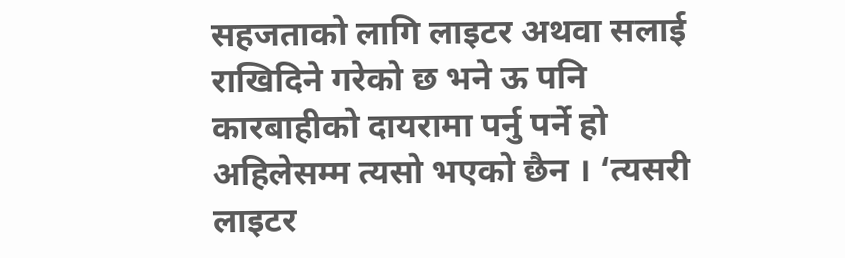सहजताको लागि लाइटर अथवा सलाई राखिदिने गरेको छ भने ऊ पनि कारबाहीको दायरामा पर्नु पर्ने हो अहिलेसम्म त्यसो भएको छैन । ‘त्यसरी लाइटर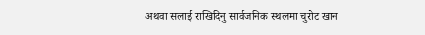अथवा सलाई राखिदिनु सार्वजनिक स्थलमा चुरोट खान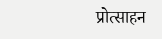प्रोत्साहन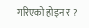गरिएको होइन र ?